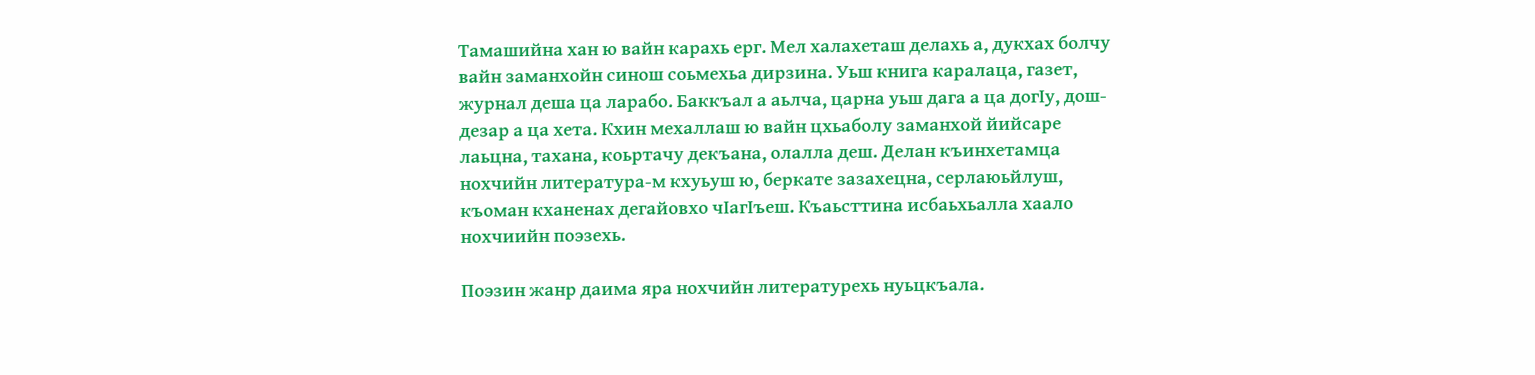Тамашийна хан ю вайн карахь ерг. Мел халахеташ делахь а, дукхах болчу вайн заманхойн синош соьмехьа дирзина. Уьш книга каралаца, газет, журнал деша ца ларабо. Баккъал а аьлча, царна уьш дага а ца догIу, дош-дезар а ца хета. Кхин мехаллаш ю вайн цхьаболу заманхой йийсаре лаьцна, тахана, коьртачу декъана, олалла деш. Делан къинхетамца нохчийн литература-м кхуьуш ю, беркате зазахецна, серлаюьйлуш, къоман кханенах дегайовхо чIагIъеш. Къаьсттина исбаьхьалла хаало нохчиийн поэзехь.

Поэзин жанр даима яра нохчийн литературехь нуьцкъала.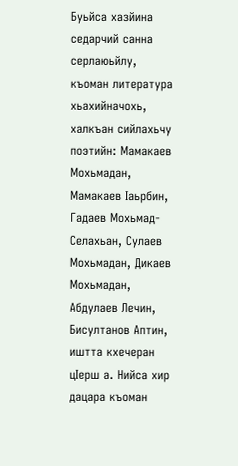Буьйса хазйина седарчий санна серлаюьйлу, къоман литература хьахийначохь, халкъан сийлахьчу поэтийн: Мамакаев Мохьмадан, Мамакаев Iаьрбин, Гадаев Мохьмад-Селахьан, Сулаев Мохьмадан, Дикаев Мохьмадан, Абдулаев Лечин, Бисултанов Аптин, иштта кхечеран цIерш а. Нийса хир дацара къоман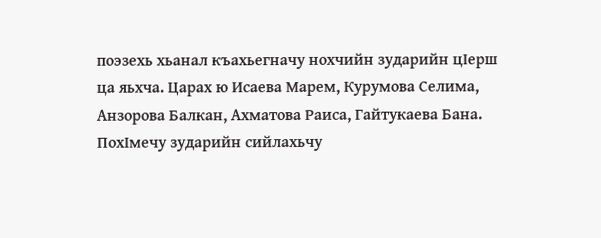поэзехь хьанал къахьегначу нохчийн зударийн цIерш ца яьхча. Царах ю Исаева Марем, Курумова Селима, Анзорова Балкан, Ахматова Раиса, Гайтукаева Бана.
ПохIмечу зударийн сийлахьчу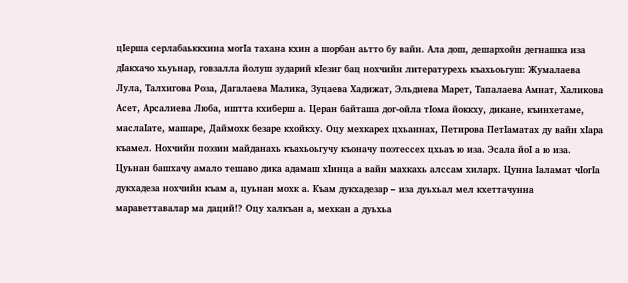цIерша серлабаьккхина могIа тахана кхин а шорбан аьтто бу вайн. Ала дош, дешархойн дегнашка иза дIакхачо хьуьнар, говзалла йолуш зударий кIезиг бац нохчийн литературехь къахьоьгуш: Жумалаева Лула, Талхигова Роза, Дагалаева Малика, Зуцаева Хадижат, Эльдиева Марет, Тапалаева Амнат, Халикова Асет, Арсалиева Люба, иштта кхиберш а. Церан байташа дог-ойла тIома йоккху, дикане, къинхетаме, маслаIате, машаре, Даймохк безаре кхойкху. Оцу мехкарех цхьаннах, Петирова ПетIаматах ду вайн хIара къамел. Нохчийн поэзин майданахь къахьоьгучу къоначу поэтессех цхьаъ ю иза. Эсала йоI а ю иза. Цуьнан башхачу амало тешаво дика адамаш хIинца а вайн махкахь алссам хиларх. Цунна Iаламат чIогIа дукхадеза нохчийн къам а, цуьнан мохк а. Къам дукхадезар – иза дуьхьал мел кхеттачунна мараветтавалар ма даций!? Оцу халкъан а, мехкан а дуьхьа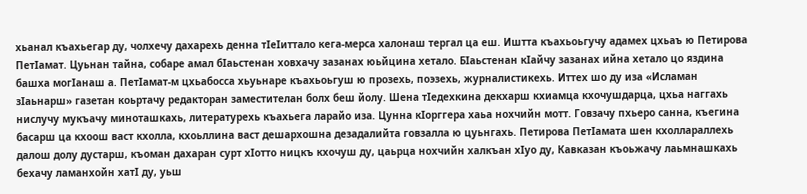хьанал къахьегар ду, чолхечу дахарехь денна тIеIиттало кега-мерса халонаш тергал ца еш. Иштта къахьоьгучу адамех цхьаъ ю Петирова ПетIамат. Цуьнан тайна, собаре амал бIаьстенан ховхачу зазанах юьйцина хетало. БIаьстенан кIайчу зазанах ийна хетало цо яздина башха могIанаш а. ПетIамат-м цхьабосса хьуьнаре къахьоьгуш ю прозехь, поэзехь, журналистикехь. Иттех шо ду иза «Исламан зIаьнарш» газетан коьртачу редакторан заместителан болх беш йолу. Шена тIедехкина декхарш кхиамца кхочушдарца, цхьа наггахь нислучу мукъачу миноташкахь, литературехь къахьега ларайо иза. Цунна кIорггера хаьа нохчийн мотт. Говзачу пхьеро санна, къегина басарш ца кхоош васт кхолла, кхоьллина васт дешархошна дезадалийта говзалла ю цуьнгахь. Петирова ПетIамата шен кхоллараллехь далош долу дустарш, къоман дахаран сурт хIотто ницкъ кхочуш ду, цаьрца нохчийн халкъан хIуо ду, Кавказан къоьжачу лаьмнашкахь бехачу ламанхойн хатI ду, уьш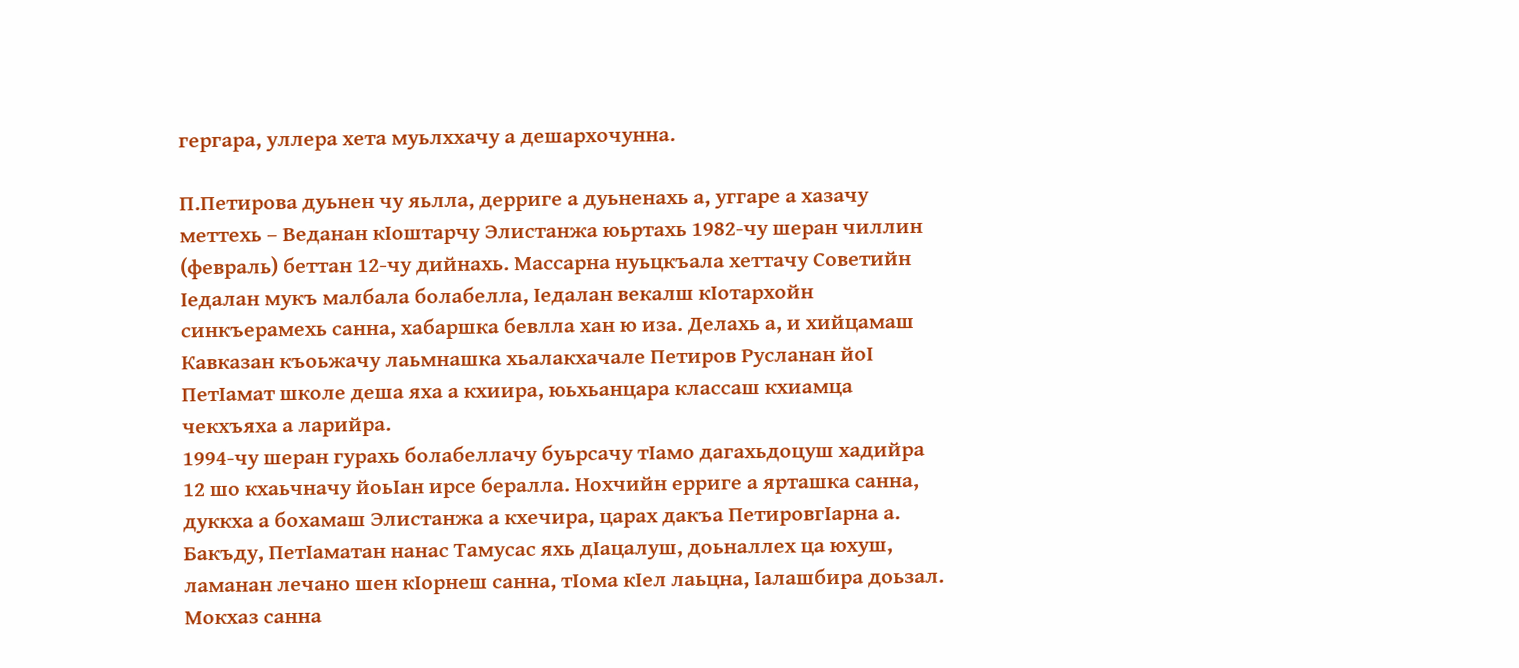гергара, уллера хета муьлххачу а дешархочунна.

П.Петирова дуьнен чу яьлла, дерриге а дуьненахь а, уггаре а хазачу меттехь – Веданан кIоштарчу Элистанжа юьртахь 1982-чу шеран чиллин (февраль) беттан 12-чу дийнахь. Массарна нуьцкъала хеттачу Советийн Iедалан мукъ малбала болабелла, Iедалан векалш кIотархойн синкъерамехь санна, хабаршка бевлла хан ю иза. Делахь а, и хийцамаш Кавказан къоьжачу лаьмнашка хьалакхачале Петиров Русланан йоI ПетIамат школе деша яха а кхиира, юьхьанцара классаш кхиамца чекхъяха а ларийра.
1994-чу шеран гурахь болабеллачу буьрсачу тIамо дагахьдоцуш хадийра 12 шо кхаьчначу йоьIан ирсе бералла. Нохчийн ерриге а ярташка санна, дуккха а бохамаш Элистанжа а кхечира, царах дакъа ПетировгIарна а. Бакъду, ПетIаматан нанас Тамусас яхь дIацалуш, доьналлех ца юхуш, ламанан лечано шен кIорнеш санна, тIома кIел лаьцна, Iалашбира доьзал. Мокхаз санна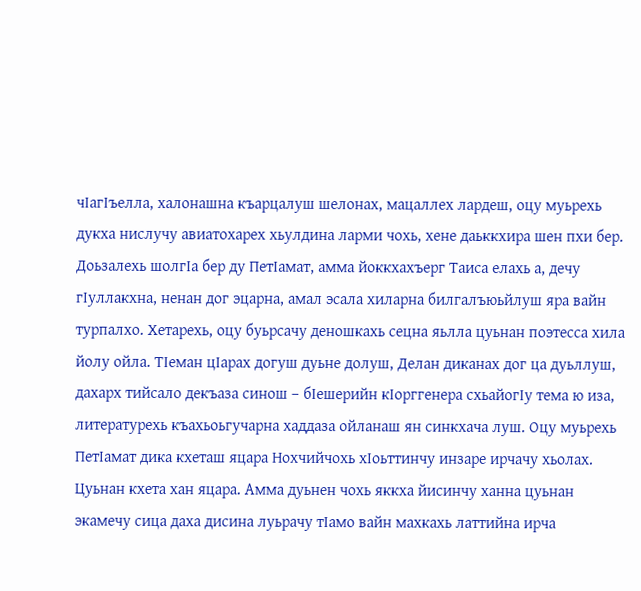чIагIъелла, халонашна къарцалуш шелонах, мацаллех лардеш, оцу муьрехь дукха нислучу авиатохарех хьулдина ларми чохь, хене даьккхира шен пхи бер. Доьзалехь шолгIа бер ду ПетIамат, амма йоккхахъерг Таиса елахь а, дечу гIуллакхна, ненан дог эцарна, амал эсала хиларна билгалъюьйлуш яра вайн турпалхо. Хетарехь, оцу буьрсачу деношкахь сецна яьлла цуьнан поэтесса хила йолу ойла. ТIеман цIарах догуш дуьне долуш, Делан диканах дог ца дуьллуш, дахарх тийсало декъаза синош – бIешерийн кIорггенера схьайогIу тема ю иза, литературехь къахьоьгучарна хаддаза ойланаш ян синкхача луш. Оцу муьрехь ПетIамат дика кхеташ яцара Нохчийчохь хIоьттинчу инзаре ирчачу хьолах. Цуьнан кхета хан яцара. Амма дуьнен чохь яккха йисинчу ханна цуьнан экамечу сица даха дисина луьрачу тIамо вайн махкахь латтийна ирча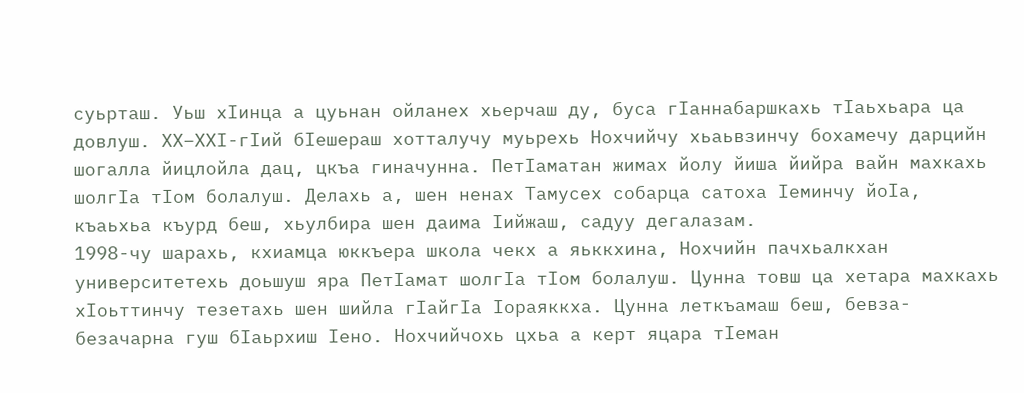суьрташ. Уьш хIинца а цуьнан ойланех хьерчаш ду, буса гIаннабаршкахь тIаьхьара ца довлуш. ХХ–ХХI-гIий бIешераш хотталучу муьрехь Нохчийчу хьаьвзинчу бохамечу дарцийн шогалла йицлойла дац, цкъа гиначунна. ПетIаматан жимах йолу йиша йийра вайн махкахь шолгIа тIом болалуш. Делахь а, шен ненах Тамусех собарца сатоха Iеминчу йоIа, къаьхьа къурд беш, хьулбира шен даима Iийжаш, садуу дегалазам.
1998-чу шарахь, кхиамца юккъера школа чекх а яьккхина, Нохчийн пачхьалкхан университетехь доьшуш яра ПетIамат шолгIа тIом болалуш. Цунна товш ца хетара махкахь хIоьттинчу тезетахь шен шийла гIайгIа Iораяккха. Цунна леткъамаш беш, бевза-безачарна гуш бIаьрхиш Iено. Нохчийчохь цхьа а керт яцара тIеман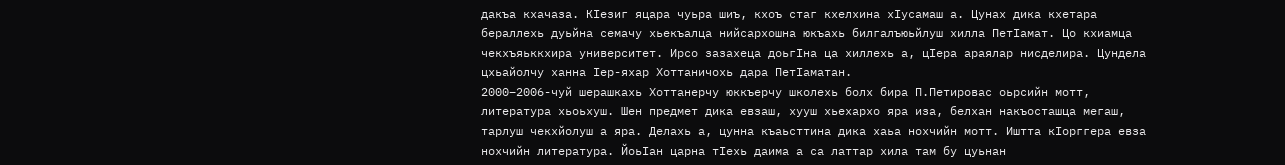дакъа кхачаза. КIезиг яцара чуьра шиъ, кхоъ стаг кхелхина хIусамаш а. Цунах дика кхетара бераллехь дуьйна семачу хьекъалца нийсархошна юкъахь билгалъюьйлуш хилла ПетIамат. Цо кхиамца чекхъяьккхира университет. Ирсо зазахеца доьгIна ца хиллехь а, цIера араялар нисделира. Цундела цхьайолчу ханна Iер-яхар Хоттаничохь дара ПетIаматан.
2000–2006-чуй шерашкахь Хоттанерчу юккъерчу школехь болх бира П.Петировас оьрсийн мотт, литература хьоьхуш. Шен предмет дика евзаш, хууш хьехархо яра иза, белхан накъосташца мегаш, тарлуш чекхйолуш а яра. Делахь а, цунна къаьсттина дика хаьа нохчийн мотт. Иштта кIорггера евза нохчийн литература. ЙоьIан царна тIехь даима а са латтар хила там бу цуьнан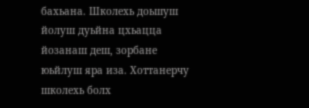бахьана. Школехь доьшуш йолуш дуьйна цхьацца йозанаш деш, зорбане юьйлуш яра иза. Хоттанерчу школехь болх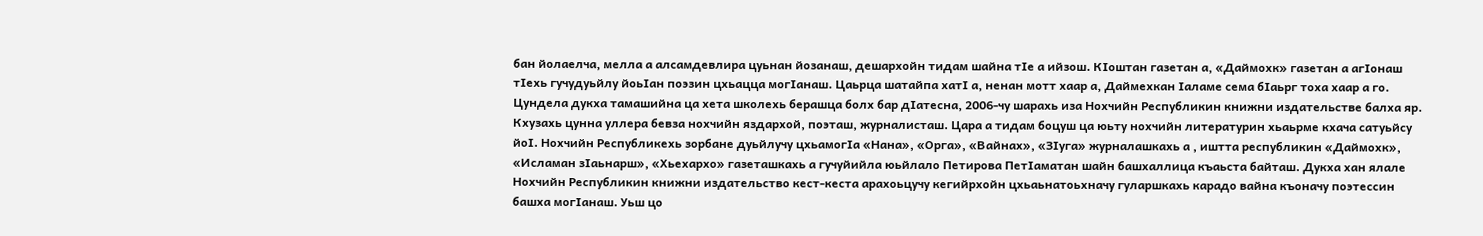бан йолаелча, мелла а алсамдевлира цуьнан йозанаш, дешархойн тидам шайна тIе а ийзош. КIоштан газетан а, «Даймохк» газетан а агIонаш тIехь гучудуьйлу йоьIан поэзин цхьацца могIанаш. Цаьрца шатайпа хатI а, ненан мотт хаар а, Даймехкан Iаламе сема бIаьрг тоха хаар а го. Цундела дукха тамашийна ца хета школехь берашца болх бар дIатесна, 2006-чу шарахь иза Нохчийн Республикин книжни издательстве балха яр. Кхузахь цунна уллера бевза нохчийн яздархой, поэташ, журналисташ. Цара а тидам боцуш ца юьту нохчийн литературин хьаьрме кхача сатуьйсу йоI. Нохчийн Республикехь зорбане дуьйлучу цхьамогIа «Нана», «Орга», «Вайнах», «ЗIуга» журналашкахь а , иштта республикин «Даймохк», «Исламан зIаьнарш», «Хьехархо» газеташкахь а гучуйийла юьйлало Петирова ПетIаматан шайн башхаллица къаьста байташ. Дукха хан ялале Нохчийн Республикин книжни издательство кест-кеста арахоьцучу кегийрхойн цхьаьнатоьхначу гуларшкахь карадо вайна къоначу поэтессин башха могIанаш. Уьш цо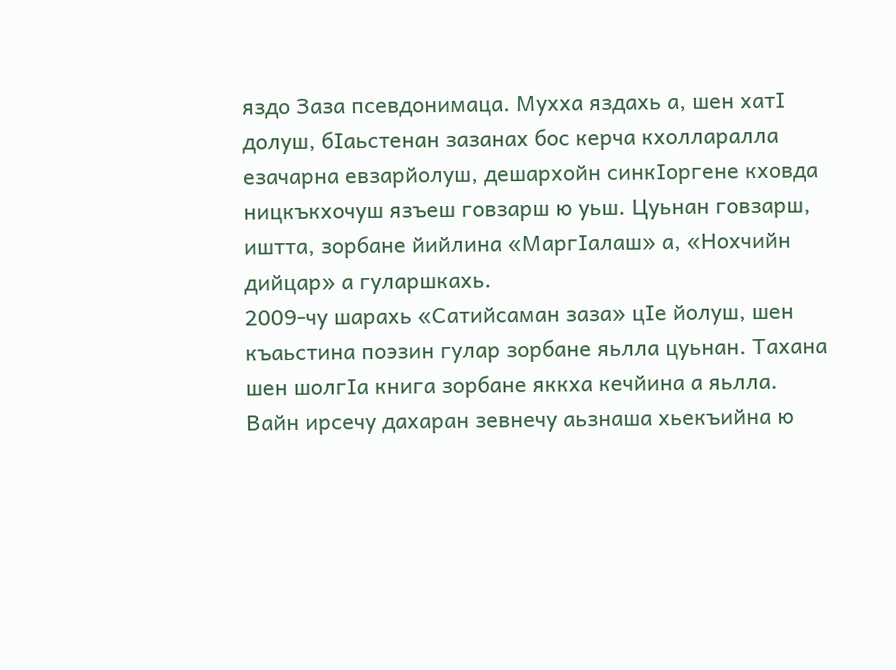яздо Заза псевдонимаца. Мухха яздахь а, шен хатI долуш, бIаьстенан зазанах бос керча кхолларалла езачарна евзарйолуш, дешархойн синкIоргене кховда ницкъкхочуш язъеш говзарш ю уьш. Цуьнан говзарш, иштта, зорбане йийлина «МаргIалаш» а, «Нохчийн дийцар» а гуларшкахь.
2009-чу шарахь «Сатийсаман заза» цIе йолуш, шен къаьстина поэзин гулар зорбане яьлла цуьнан. Тахана шен шолгIа книга зорбане яккха кечйина а яьлла. Вайн ирсечу дахаран зевнечу аьзнаша хьекъийна ю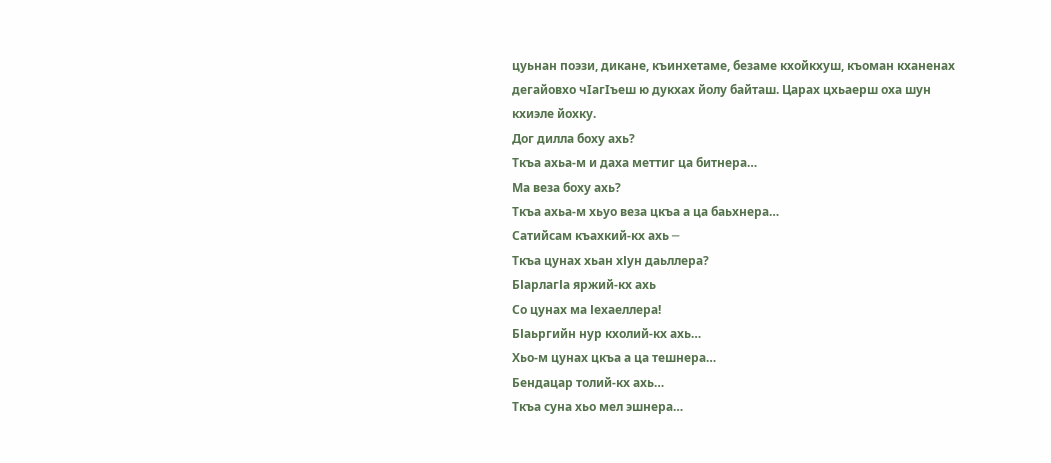цуьнан поэзи, дикане, къинхетаме, безаме кхойкхуш, къоман кханенах дегайовхо чIагIъеш ю дукхах йолу байташ. Царах цхьаерш оха шун кхиэле йохку.
Дог дилла боху ахь?
Ткъа ахьа-м и даха меттиг ца битнера…
Ма веза боху ахь?
Ткъа ахьа-м хьуо веза цкъа а ца баьхнера…
Сатийсам къахкий-кх ахь ─
Ткъа цунах хьан хІун даьллера?
БІарлагІа яржий-кх ахь
Со цунах ма Іехаеллера!
БІаьргийн нур кхолий-кх ахь…
Хьо-м цунах цкъа а ца тешнера…
Бендацар толий-кх ахь…
Ткъа суна хьо мел эшнера…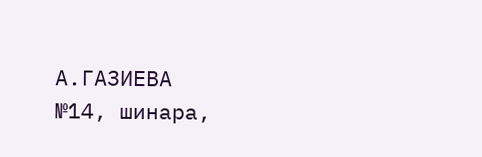А.ГАЗИЕВА
№14, шинара,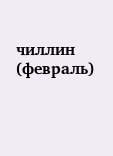чиллин (февраль)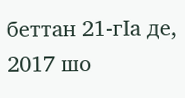беттан 21-гIа де, 2017 шо